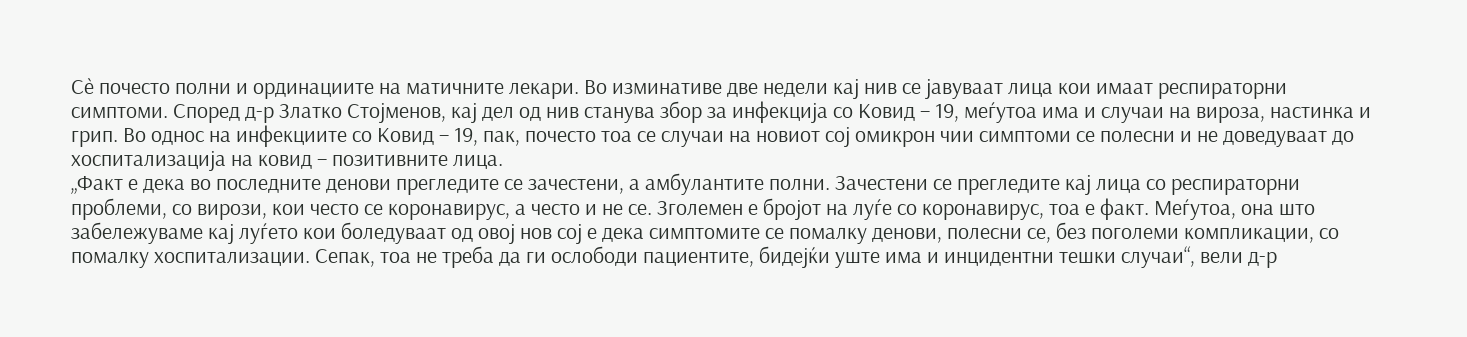Сѐ почесто полни и ординациите на матичните лекари. Во изминативе две недели кај нив се јавуваат лица кои имаат респираторни симптоми. Според д-р Златко Стојменов, кај дел од нив станува збор за инфекција со Ковид – 19, меѓутоа има и случаи на вироза, настинка и грип. Во однос на инфекциите со Ковид – 19, пак, почесто тоа се случаи на новиот сој омикрон чии симптоми се полесни и не доведуваат до хоспитализација на ковид – позитивните лица.
„Факт е дека во последните денови прегледите се зачестени, а амбулантите полни. Зачестени се прегледите кај лица со респираторни проблеми, со вирози, кои често се коронавирус, а често и не се. Зголемен е бројот на луѓе со коронавирус, тоа е факт. Меѓутоа, она што забележуваме кај луѓето кои боледуваат од овој нов сој е дека симптомите се помалку денови, полесни се, без поголеми компликации, со помалку хоспитализации. Сепак, тоа не треба да ги ослободи пациентите, бидејќи уште има и инцидентни тешки случаи“, вели д-р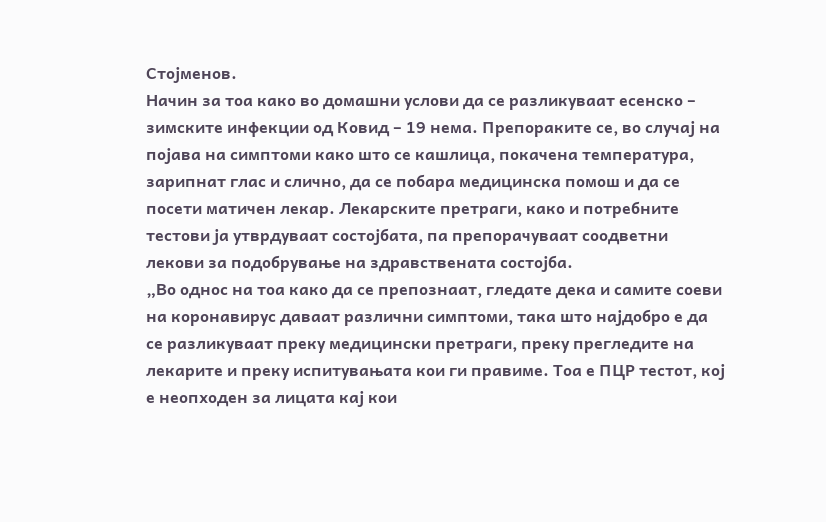Стојменов.
Начин за тоа како во домашни услови да се разликуваат есенско – зимските инфекции од Ковид – 19 нема. Препораките се, во случај на појава на симптоми како што се кашлица, покачена температура, зарипнат глас и слично, да се побара медицинска помош и да се посети матичен лекар. Лекарските претраги, како и потребните тестови ја утврдуваат состојбата, па препорачуваат соодветни лекови за подобрување на здравствената состојба.
„Во однос на тоа како да се препознаат, гледате дека и самите соеви на коронавирус даваат различни симптоми, така што најдобро е да се разликуваат преку медицински претраги, преку прегледите на лекарите и преку испитувањата кои ги правиме. Тоа е ПЦР тестот, кој е неопходен за лицата кај кои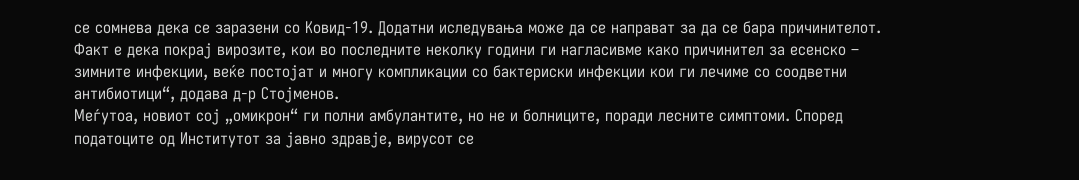се сомнева дека се заразени со Ковид-19. Додатни иследувања може да се направат за да се бара причинителот. Факт е дека покрај вирозите, кои во последните неколку години ги нагласивме како причинител за есенско – зимните инфекции, веќе постојат и многу компликации со бактериски инфекции кои ги лечиме со соодветни антибиотици“, додава д-р Стојменов.
Меѓутоа, новиот сој „омикрон“ ги полни амбулантите, но не и болниците, поради лесните симптоми. Според податоците од Институтот за јавно здравје, вирусот се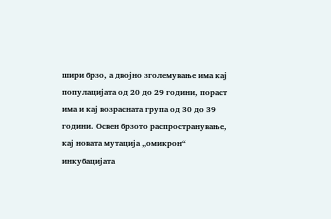шири брзо, а двојно зголемување има кај популацијата од 20 до 29 години, пораст има и кај возрасната група од 30 до 39 години. Освен брзото распространување, кај новата мутација „омикрон“ инкубацијата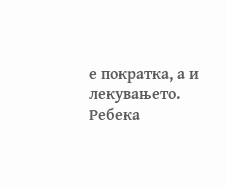е пократка, а и лекувањето.
Ребека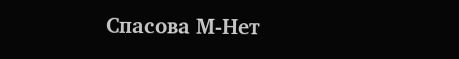Спасова М-Нет